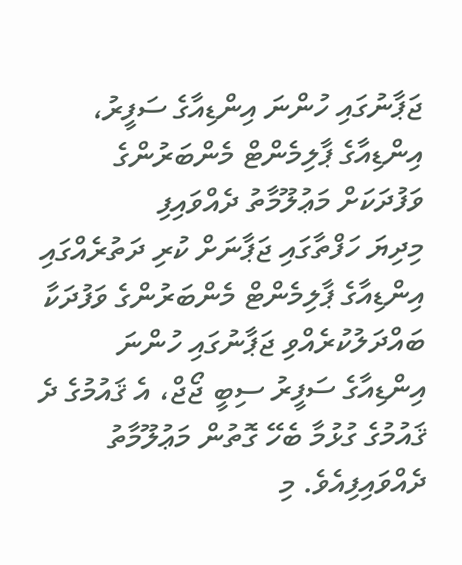ޖަޕާނުގައި ހުންނަ އިންޑިއާގެ ސަފީރު، އިންޑިއާގެ ޕާލިމެންޓް މެންބަރުންގެ ވަފުދަކަށް މަޢުލޫމާތު ދެއްވައިފި
މިދިޔަ ހަފްތާގައި ޖަޕާނަށް ކުރި ދަތުރެއްގައި އިންޑިއާގެ ޕާލިމެންޓް މެންބަރުންގެ ވަފުދަކާ ބައްދަލުކުރެއްވި ޖަޕާނުގައި ހުންނަ އިންޑިއާގެ ސަފީރު ސިބީ ޖޯޖް، އެ ޤައުމުގެ ދެ ޤައުމުގެ ގުޅުމާ ބެހޭ ގޮތުން މަޢުލޫމާތު ދެއްވައިފިއެވެ. މި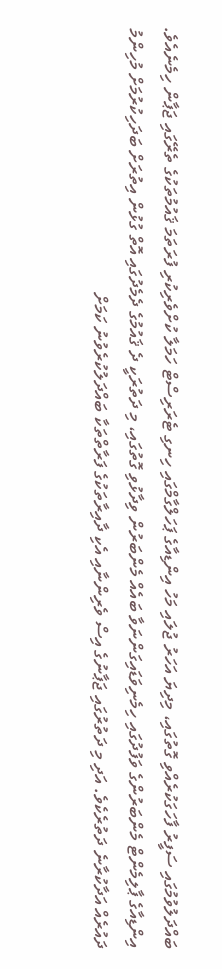ބައްދަލުވުމުގައި ސަފީރު ފާހަގަކުރެއްވި ގޮތުގައި، މިދިޔަ އަހަރު ޖުލައި މަހު އިންޑިއާގެ ޕަހަލްގާމްގައި ހިނގި ޓެރަރިސްޓް ހަމަލާ ކުށްވެރިކުރި ފުރަތަމަ ޤައުމުތަކުގެ ތެރޭގައި ޖަޕާން ހިމެނެއެވެ.
އިންޑިއާގެ ޕާލިމެންޓް މެންބަރުންގެ ވަފުދުގައި ހިމެނިވަޑައިގަންނަވާ ބައެއް މެންބަރުން ވިދާޅުވި ގޮތުގައި، މި ދަތުރަކީ ދެ ޤައުމުގެ ދެމެދުގައި އޮތް ގުޅުން އިތުރަށް ބަދަހިކުރުމަށް މުހިންމު ދައުރެއް އަދާކުރާނެ ދަތުރެކެވެ. އަދި މި ދަތުރުގައި ޖަޕާނުގެ އިސް ވެރިންނާއި އެކި ދާއިރާތަކުގެ ފަރާތްތަކާ ބައްދަލުކުރެވުނު ކަމަށް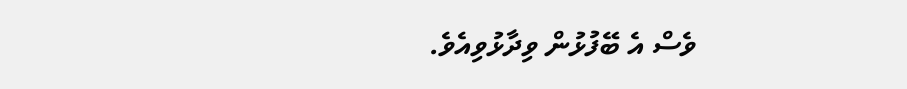ވެސް އެ ބޭފުޅުން ވިދާޅުވިއެވެ.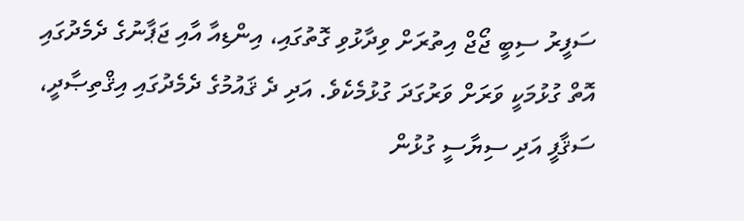ސަފީރު ސިބީ ޖޯޖް އިތުރަށް ވިދާޅުވި ގޮތުގައި، އިންޑިއާ އާއި ޖަޕާނުގެ ދެމެދުގައި އޮތް ގުޅުމަކީ ވަރަށް ވަރުގަދަ ގުޅުމެކެވެ. އަދި ދެ ޤައުމުގެ ދެމެދުގައި އިޤްތިޞާދީ، ސަޤާފީ އަދި ސިޔާސީ ގުޅުން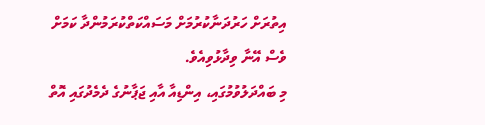އިތުރަށް ހަރުދަނާކުރުމަށް މަސައްކަތްކުރަމުންދާ ކަމަށް ވެސް އޭނާ ވިދާޅުވިއެވެ.
މި ބައްދަލުވުމުގައި، އިންޑިއާ އާއި ޖަޕާނުގެ ދެމެދުގައި އޮތް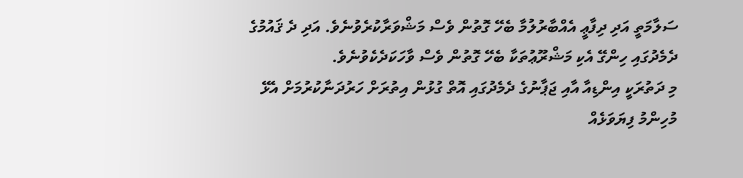ސަލާމަތީ އަދި ދިފާޢީ އެއްބާރުލުމާ ބެހޭ ގޮތުން ވެސް މަޝްވަރާކުރެވުނެވެ. އަދި ދެ ޤައުމުގެ ދެމެދުގައި ހިންގޭ އެކި މަޝްރޫޢުތަކާ ބެހޭ ގޮތުން ވެސް ވާހަކަދެކެވުނެވެ.
މި ދަތުރަކީ އިންޑިއާ އާއި ޖަޕާނުގެ ދެމެދުގައި އޮތް ގުޅުން އިތުރަށް ހަރުދަނާކުރުމަށް އެޅޭ މުހިންމު ފިޔަވަޅެއް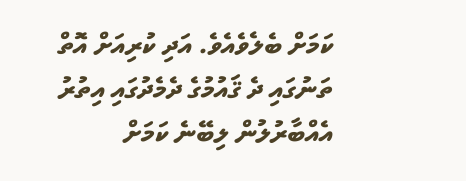ކަމަށް ބެލެވެއެވެ. އަދި ކުރިއަށް އޮތް ތަނުގައި ދެ ޤައުމުގެ ދެމެދުގައި އިތުރު އެއްބާރުލުން ލިބޭނެ ކަމަށް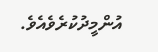އުންމީދުކުރެވެއެވެ.